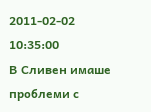2011-02-02 10:35:00
В Сливен имаше проблеми с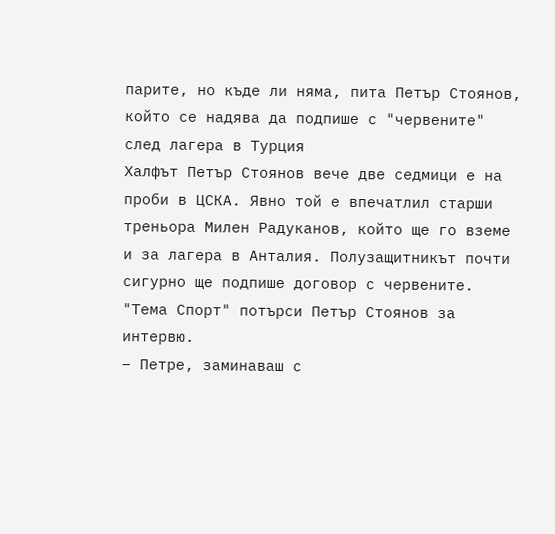парите, но къде ли няма, пита Петър Стоянов,
който се надява да подпише с "червените" след лагера в Турция
Халфът Петър Стоянов вече две седмици е на проби в ЦСКА. Явно той е впечатлил старши треньора Милен Радуканов, който ще го вземе и за лагера в Анталия. Полузащитникът почти сигурно ще подпише договор с червените.
"Тема Спорт" потърси Петър Стоянов за интервю.
– Петре, заминаваш с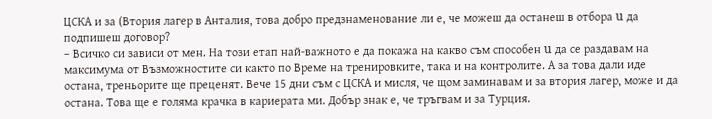ЦСКА и за (Втория лагер в Анталия, това добро предзнаменование ли е, че можеш да останеш в отбора u да подпишеш договор?
– Всичко си зависи от мен. На този етап най-важното е да покажа на какво съм способен u да се раздавам на максимума от Възможностите си както по Време на тренировките, така и на контролите. А за това дали иде остана, треньорите ще преценят. Вече 15 дни съм с ЦСКА и мисля, че щом заминавам и за втория лагер, може и да остана. Това ще е голяма крачка в кариерата ми. Добър знак е, че тръгвам и за Турция.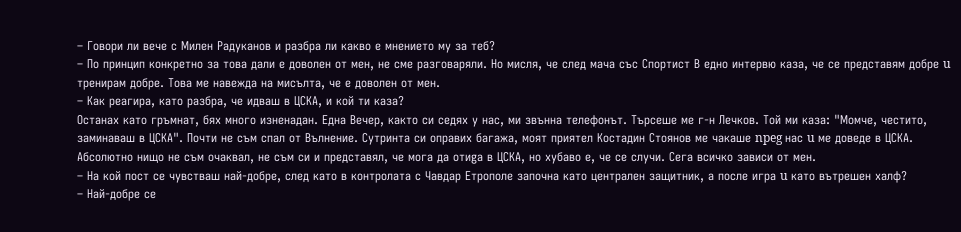– Говори ли вече с Милен Радуканов и разбра ли какво е мнението му за теб?
– По принцип конкретно за това дали е доволен от мен, не сме разговаряли. Но мисля, че след мача със Спортист В едно интервю каза, че се представям добре u тренирам добре. Това ме навежда на мисълта, че е доволен от мен.
– Как реагира, като разбра, че идваш в ЦСКА, и кой ти каза?
Останах като гръмнат, бях много изненадан. Една Вечер, както си седях у нас, ми звънна телефонът. Търсеше ме г-н Лечков. Той ми каза: "Момче, честито, заминаваш в ЦСКА". Почти не съм спал от Вълнение. Сутринта си оправих багажа, моят приятел Костадин Стоянов ме чакаше npeg нас u ме доведе в ЦСКА. Абсолютно нищо не съм очаквал, не съм си и представял, че мога да oтиga в ЦСКА, но хубаво е, че се случи. Сега всичко зависи от мен.
– На кой пост се чувстваш най-добре, след като в контролата с Чавдар Етрополе започна като централен защитник, а после игра u като вътрешен халф?
– Най-добре се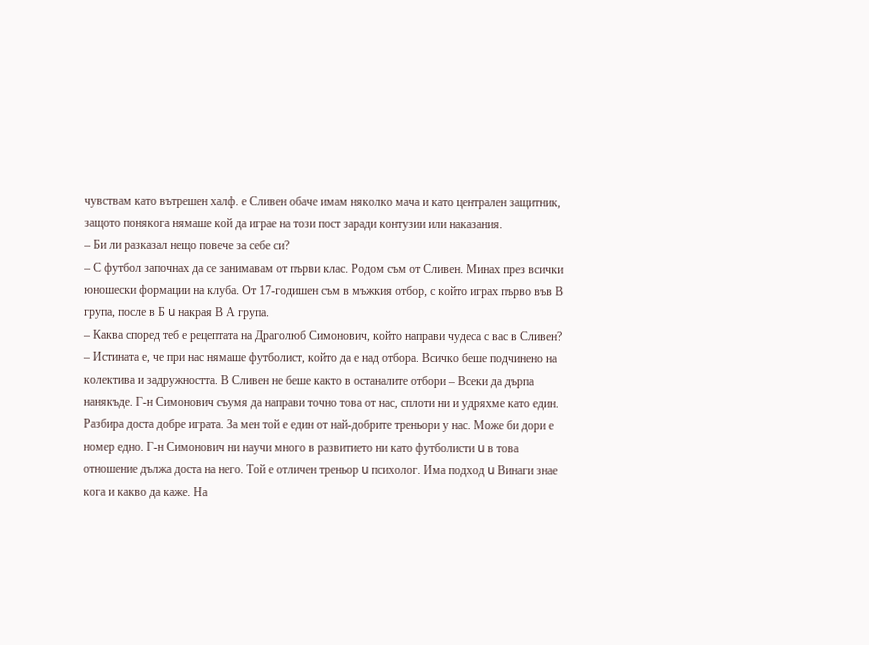чувствам като вътрешен халф. е Сливен обаче имам няколко мача и като централен защитник, защото понякога нямаше кой да играе на този пост заради контузии или наказания.
– Би ли разказал нещо повече за себе си?
– С футбол започнах да се занимавам от първи клас. Родом съм от Сливен. Минах през всички юношески формации на клуба. От 17-годишен съм в мъжкия отбор, с който играх първо във В група, после в Б u накрая В А група.
– Каква според теб е рецептата на Драголюб Симонович, който направи чудеса с вас в Сливен?
– Истината е, че при нас нямаше футболист, който да е над отбора. Всичко беше подчинено на колектива и задружността. В Сливен не беше както в останалите отбори – Всеки да дърпа нанякъде. Г-н Симонович съумя да направи точно това от нас, сплоти ни и удряхме като един. Разбира доста добре играта. За мен той е един от най-добрите треньори у нас. Може би дори е номер едно. Г-н Симонович ни научи много в развитието ни като футболисти u в това отношение дължа доста на него. Той е отличен треньор u психолог. Има подход u Винаги знае кога и какво да каже. На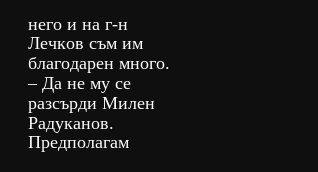него и на г-н Лечков съм им благодарен много.
– Да не му се разсърди Милен Радуканов. Предполагам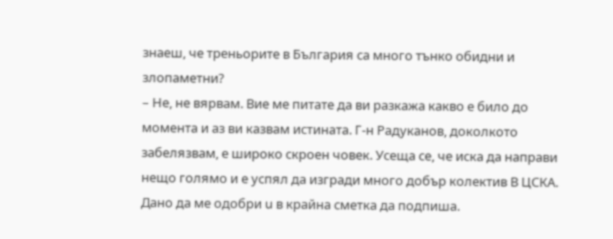знаеш, че треньорите в България са много тънко обидни и злопаметни?
– Не, не вярвам. Вие ме питате да ви разкажа какво е било дo момента и аз ви казвам истината. Г-н Радуканов, доколкото забелязвам, е широко скроен човек. Усеща се, че иска да направи нещо голямо и е успял да изгради много добър колектив В ЦСКА. Дано да ме одобри u в крайна сметка да подпиша.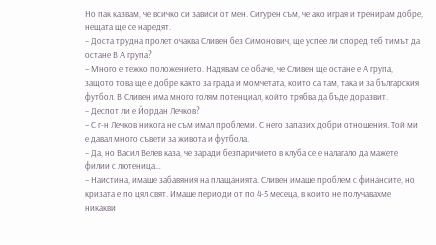Но пак казвам, че всичко си зависи от мен. Сигурен съм, че ако играя и тренирам добре, нещата ще се наредят.
– Доста трудна пролет очаква Сливен без Симонович, ще успее ли според теб тимът да остане В А група?
– Много е тежко положението. Надявам се обаче, че Сливен ще остане е А група, защото това ще е добре както за града и момчетата, които са там, така и за българския футбол. В Сливен има много голям потенциал, който трябва да бъде доразвит.
– Деспот ли е Йордан Лечков?
– С г-н Лечков никога не съм имал проблеми. С него запазих добри отношения. Той ми е давал много съвети за живота и футбола.
– Да, но Васил Велев каза, че заради безпаричието в клуба се е налагало да мажете филии с лютеница…
– Наистина, имаше забавяния на плащанията. Сливен имаше проблем с финансите, но кризата е по цял свят. Имаше периоди от по 4-5 месеца, в които не получавахме никакви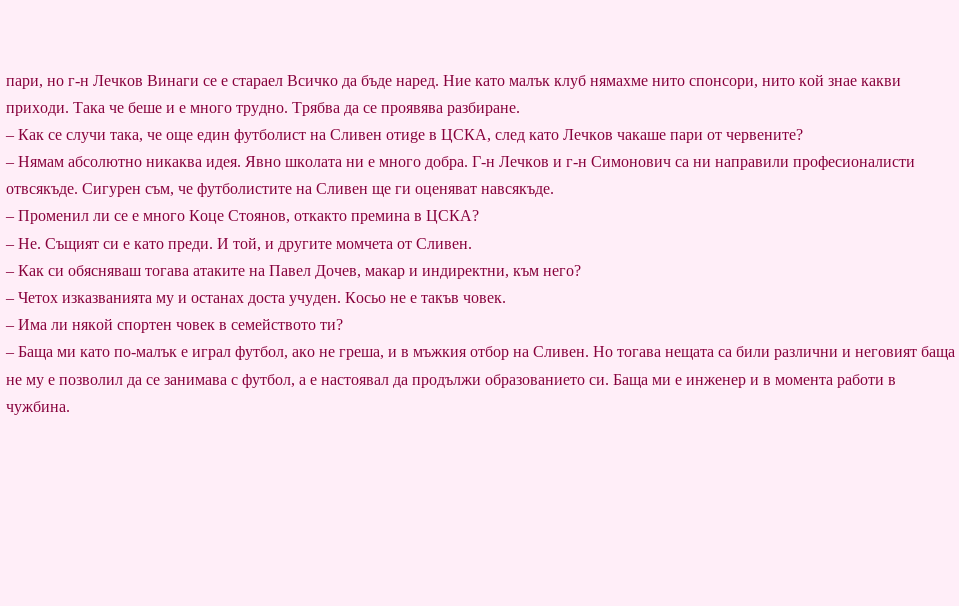пари, но г-н Лечков Винаги се е стараел Всичко да бъде наред. Hиe като малък клуб нямахме нито спонсори, нито кой знае какви приходи. Така че беше и е много трудно. Трябва да се проявява разбиране.
– Как се случи така, че още един футболист на Сливен oтиge в ЦСКА, след като Лечков чакаше пари от червените?
– Нямам абсолютно никаква идея. Явно школата ни е много добра. Г-н Лечков и г-н Симонович са ни направили професионалисти отвсякъде. Сигурен съм, че футболистите на Сливен ще ги оценяват навсякъде.
– Променил ли се е много Коце Стоянов, откакто премина в ЦСКА?
– Не. Същият си е като преди. И той, и другите момчета от Сливен.
– Как си обясняваш тогава атаките на Павел Дочев, макар и индиректни, към него?
– Четох изказванията му и останах доста учуден. Косьо не е такъв човек.
– Има ли някой спортен човек в семейството ти?
– Баща ми като по-малък е играл футбол, ако не греша, и в мъжкия отбор на Сливен. Но тогава нещата са били различни и неговият баща не му е позволил да се занимава с футбол, а е настоявал да продължи образованието си. Баща ми е инженер и в момента работи в чужбина.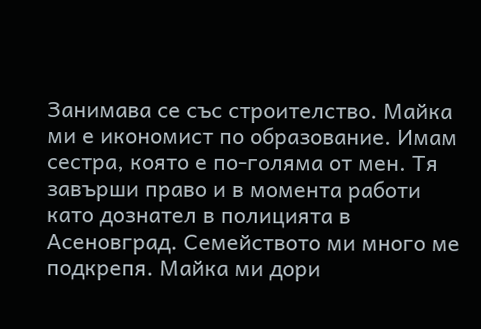Занимава се със строителство. Майка ми е икономист по образование. Имам сестра, която е по-голяма от мен. Тя завърши право и в момента работи като дознател в полицията в Асеновград. Семейството ми много ме подкрепя. Майка ми дори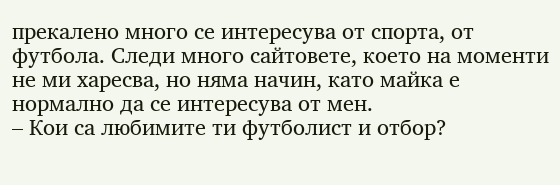прекалено много се интересува от спорта, от футбола. Следи много сайтовете, което на моменти не ми харесва, но няма начин, като майка е нормално да се интересува от мен.
– Кои са любимите ти футболист и отбор?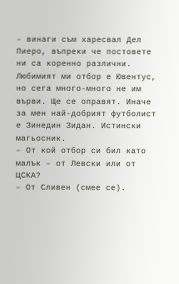– винаги съм харесвал Дел Пиеро, въпреки че постовете ни са коренно различни. Любимият ми отбор е Ювентус, но сега много-много не им върви. Ще се оправят. Иначе за мен най-добрият футболист е Зинедин Зидан. Истински магьосник.
– От кой отбор си бил като малък – от Левски или от ЦСКА?
– От Сливен (смее се).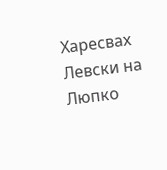Харесвах Левски на Люпко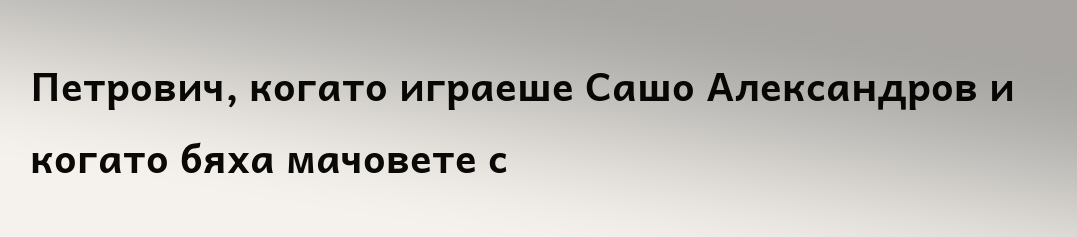Петрович, когато играеше Сашо Александров и когато бяха мачовете с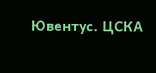Ювентус. ЦСКА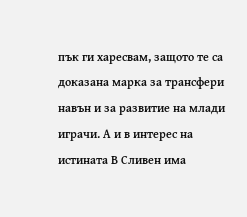пък ги харесвам, защото тe са доказана марка за трансфери навън и за развитие на млади играчи. А и в интерес на истината В Сливен има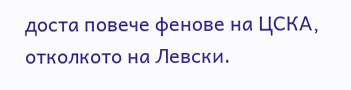доста повече фенове на ЦСКА, отколкото на Левски.